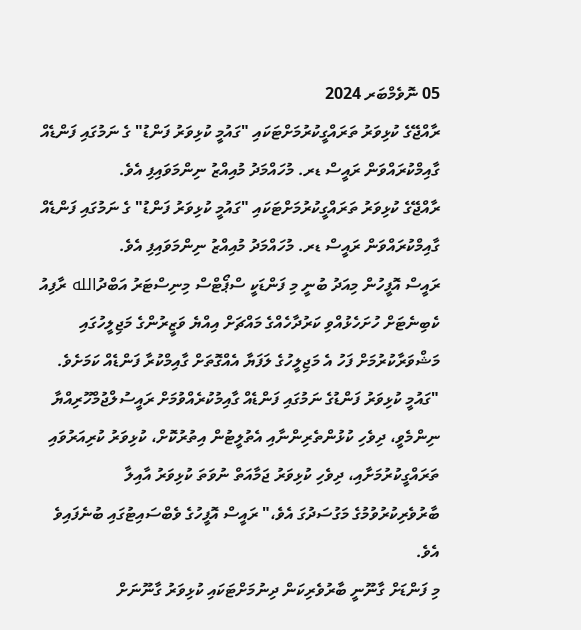05 ނޮވެމްބަރ 2024
ރާއްޖޭގެ ކުޅިވަރު ތަރައްގީކުރުމަށްޓަކައި "ގައުމީ ކުޅިވަރު ފަންޑު" ގެ ނަމުގައި ފަންޑެއް ގާއިމްކުރައްވަން ރައީސް ޑރ. މުހައްމަދު މުއިއްޒު ނިންމަވައިފި އެވެ.
ރާއްޖޭގެ ކުޅިވަރު ތަރައްގީކުރުމަށްޓަކައި "ގައުމީ ކުޅިވަރު ފަންޑު" ގެ ނަމުގައި ފަންޑެއް ގާއިމްކުރައްވަން ރައީސް ޑރ. މުހައްމަދު މުއިއްޒު ނިންމަވައިފި އެވެ.
ރައީސް އޮފީހުން މިއަދު ބުނީ މި ފަންޑަކީ ސްޕޯޓްސް މިނިސްޓަރު އަބްދުالله ރާފިއު ކެބިނެޓަށް ހުށަހެޅުއްވި ކަރުދާހެއްގެ މައްޗަށް އިއްޔެ ވަޒީރުންގެ މަޖިލީހުގައި މަޝްވަރާކުރުމަށް ފަހު އެ މަޖިލީހުގެ ލަފަޔާ އެއްގޮތަށް ގާއިމްކުރާ ފަންޑެއް ކަމަށެވެ.
"ގައުމީ ކުޅިވަރު ފަންޑުގެ ނަމުގައި ފަންޑެއް ގާއިމުކުރެއްވުމަށް ރައީސުލްޖުމްހޫރިއްޔާ ނިންމެވީ، ދިވެހި ކުޅުންތެރިންނާއި އެތުލީޓުން އިތުރުކޮށް، ކުޅިވަރު ކުރިއަރުވައި ތަރައްގީކުރުމަށާއި، ދިވެހި ކުޅިވަރު ޖަމާއަތް ނުވަތަ ކުޅިވަރު އާއިލާ ބާރުވެރިކުރުވުމުގެ މަގުސަދުގަ އެވެ،" ރައީސް އޮފީހުގެ ވެބްސައިޓުގައި ބުނެފައިވެ އެވެ.
މި ފަންޑަށް ގާނޫނީ ބާރުވެރިކަން ދިނުމަށްޓަކައި ކުޅިވަރު ގާނޫނަށް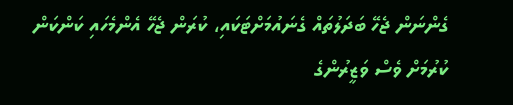ގެންނަން ޖެހޭ ބަދަލުތައް ގެނައުމަށްޓަކައި، ކުރަން ޖެހޭ އެންމެހައި ކަންކަން ކުރުމަށް ވެސް ވަޒީރުންގެ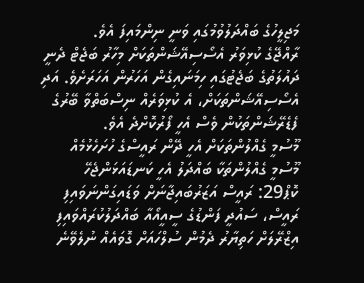މަޖިލީހުގެ ބައްދަލުވުމުގައި ވަނީ ނިންމައިފަ އެވެ.
ރާއްޖޭގެ ކުޅިވަރު އެސޯސިއޭޝަންތަކަށް މިހާރު ބަޖެޓް ދެނީ ދައުލަތުގެ ބަޖެޓުގައި ހިމަނައިގެން އަހަރުން އަހަރަށެވެ. އަދި އެސޯސިއޭޝަންތަކަށް، އެ ކުޅިވަރެއް ނިސްބަތްވާ ބޭރުގެ ފެޑެރޭޝަންތަކުން ވެސް އެހީ ފޯރުކޮށްދެ އެވެ.
މޫސުމީ ގެއްލުންތަކަށް އެހީ ދޭން ރައީސްގެ ހުށަހެޅުމެއް
މޫސުމީ ގެއްލުންތަކާ ބައްދަލު އެހީ ކަނޑައަޅަންޖެހޭ
ކޮޕް29: ރައީސް އަޒަރުބައިޖާނަށް ވަޑައިގަންނަވައިފި
ރައީސް، ސައުދީ ފަންޑުގެ ސީއީއޯއާ ބައްދަލުކުރައްވައިފި
އިޒްރޭލަށް ހަތިޔާރު ދެމުން ސުލްހައަށް ގޮވައެއް ނުލެވޭނެ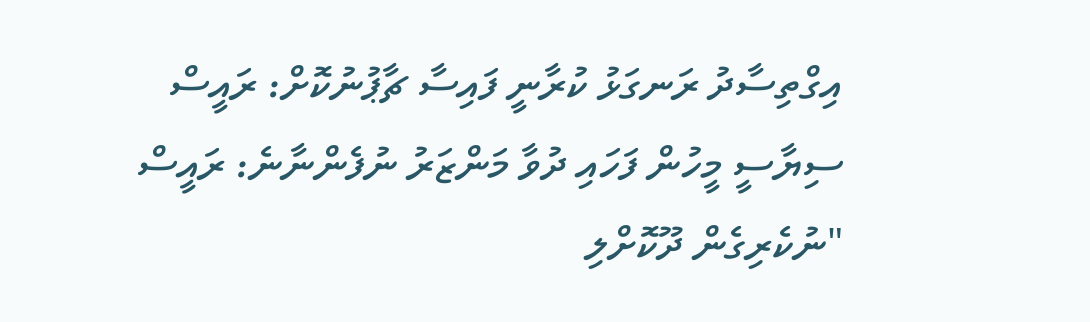އިގްތިސާދު ރަނގަޅު ކުރާނީ ފައިސާ ޗާޕުނުކޮށް: ރައީސް
ސިޔާސީ މީހުން ފަހައި ދުވާ މަންޒަރު ނުފެންނާނެ: ރައީސް
"ނުކެރިގެން ދޫކޮށްލި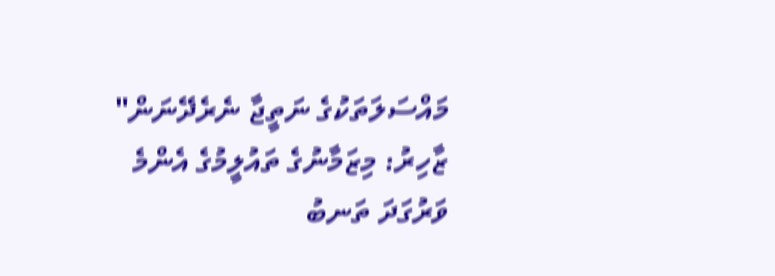މައްސަލަތަކުގެ ނަތީޖާ ނެރެދޭނަން"
ޒާހިރު: މިޒަމާނުގެ ތައުލީމުގެ އެންމެ ވަރުގަދަ ތަނބު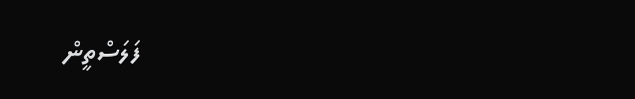ފަލަސްތީން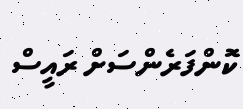ކޮންފަރެންސަށް ރައީސް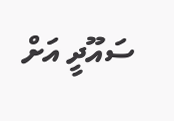ސައޫދީ އަށް